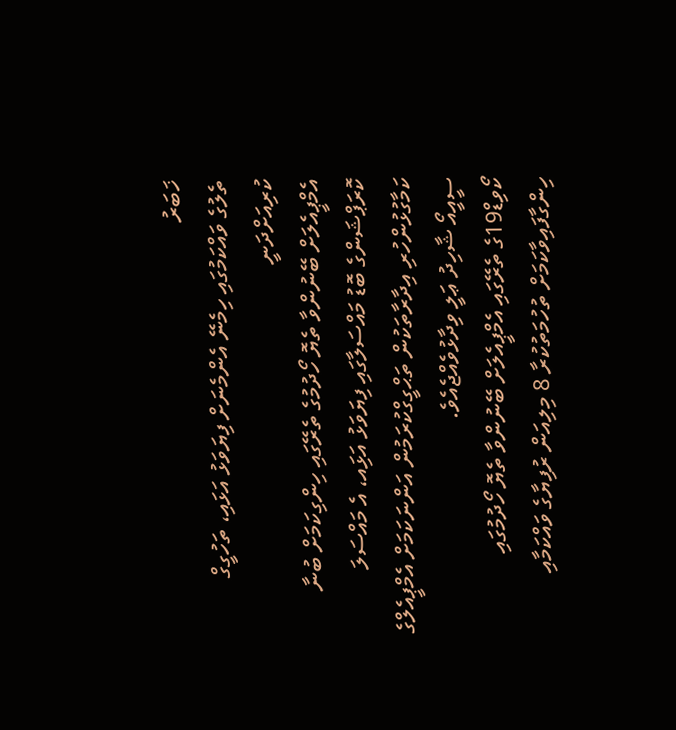ޚަބަރު
ތެލުގެ ވައްކަމުގައި ހިމެނޭ އެންމެނަށް ފިޔަވަޅު އަޅައި، ތަހުގީގް ކުރިއަށްދަނީ
އެމްޕީއެލަށް ބޭނުންވާ ތެޔޮ ހޯދުމުގެ ތެރޭގައި ހިންގިކަމަށް ބުނާ ކޮރަޕްޝަންގެ ބޮޑު މައްސަލާގައި ފިޔަވަޅު އަޅަިއ، އެ މައްސަލަ ކަމާގުޅުންހުރި އިދާރާތަކުން ތަޙްގީގްކުރަމުން އަންނަކަމަށް އެމްޕީއެލްގެ ސީއީއޯ ޝާހިދު ޢަލީ ވިދާޅުވެއްޖެއެވެ.
ކޯވިޑް19ގެ ތެރޭގައި އެމްޕީއެލަށް ބޭނުންވާ ތެޔޮ ހޯދުމުގައި ހިންގާފައިވާކަމަށް ތުހުމަތުކުރާ 8 މިލިއަން ރުފިޔާގެ ވައްކަމާއި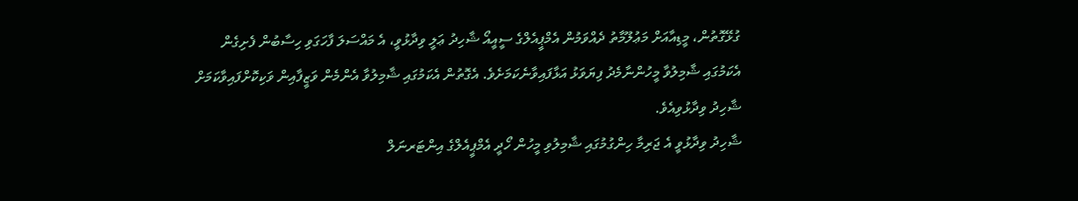ގުޅޭގޮތުން، މީޑިއާއަށް މަޢުލޫމާތު ދެއްވަމުން އެމްޕީއެލްގެ ސީއީއޯ ޝާހިދު ޢަލީ ވިދާޅުވީ، އެ މައްސަލަ ފާހަގަވި ހިސާބުން ފެށިގެން އެކަމުގައި ޝާމިލުވާ މީހުންނާމެދު ފިޔަވަޅު އަޅާފައިވާނެކަމަށެވެ. އެގޮތުން އެކަމުގައި ޝާމިލުވާ އެންމެން ވަޒީފާއިން ވަކިކޮށްފައިވާކަމަށް ޝާހިދު ވިދާޅުވިއެވެ.
ޝާހިދު ވިދާޅުވީ އެ ޖަރިމާ ހިންގުމުގައި ޝާމިލުވި މީހުން ހޯދީ އެމްޕީއެލްގެ އިންޓަރނަލް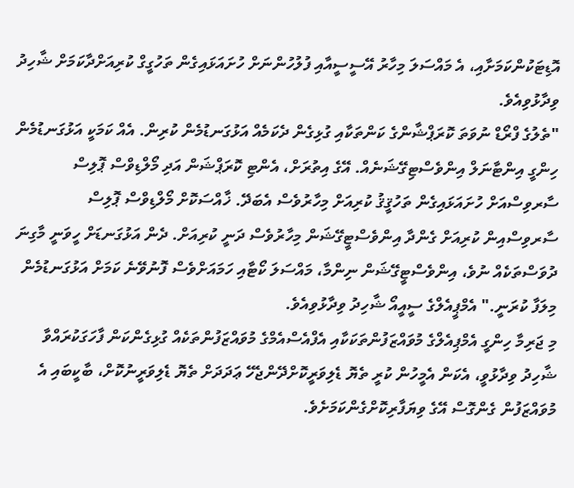އޮޑިޓަކުންކަމަށާއި، އެ މައްސަލަ މިހާރު އޭސީސީއާއި ފުލުހުންނަށް ހުށައަޅައިގެން ތަހުގީގް ކުރިއަށްދާކަމަށް ޝާހިދު ވިދާޅުވިއެވެ.
"ތެލުގެ ފްރޯޑް ނުވަތަ ކޮރަޕްޝާންގެ ކަންތަކާއި ގުޅިގެން ދެކަމެއް އަޅުގަނޑުމެން ކުރިން. އެއް ކަމަކީ އަޅުގަނޑުމެން ހިންގީ އިންޓާނަލް އިންވެސްޓިގޭޝަނެއް. އޭގެ އިތުރަށް، އެންޓި ކޮރަޕްޝަން އަދި މޯލްޑިވްސް ޕޮލިސް ސާރވިސްއަށް ހުށައަޅައިގެން ތަހުޤީޤު ކުރިއަށް މިހާރުވެސް އެބަދޭ. ޚާއްސަކޮށް މޯލްޑިވްސް ޕޮލިސް ސާރވިސްއިން ކުރިއަށް ގެންދާ އިންވެސްޓީގޭޝަން މިހާރުވެސް ދަނީ ކުރިއަށް. ދެން އަޅުގަނޑަށް ހީވަނީ މާގިނަ ދުވަސްތަކެއް ނުވެ، އިންވެސްޓީގޭޝަން ނިންމާ، މައްސަލަ ކޯޓާއި ހަމައަށްވެސް ފޮނުވޭނެ ކަމަށް އަޅުގަނޑުމެން މިލަފާ ކުރަނީ." އެމްޕީއެލްގެ ސީއީއޯ ޝާހިދު ވިދާޅުވިއެވެ.
މި ޖަރިމާ ހިންގީ އެމްޕިއެލްގެ މުވައްޒަފުންތަކަކާއި އެފްއެސްއެމްގެ މުވައްޒަފުންތަކެއް ގުޅިގެންކަން ފާހަގަކުރައްވާ ޝާހިދު ވިދާޅުވީ، އެކަން އެމީހުން ކުރީ ތެޔޮ ޑެލިވަރީކޮށްދޭންޖެހޭ ޢަދަދަށް ތެޔޮ ޑެލިވަރީނުކޮށް، ބާކީބައި އެ މުވައްޒަފުން ގެންގޮސް އޭގެ ވިޔަފާރިކޮށްގެންކަމަށެވެ.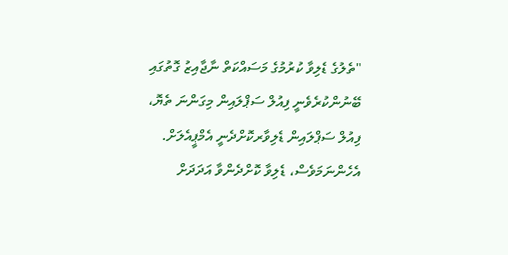"ތެލުގެ ޑެލިވާ ކުރުމުގެ މަސައްކަތް ނާޖާއިޒު ގޮތުގައި ބޭނުންކުރެވެނީ ފިއުލް ސަޕްލައިން މިގަންނަ ތެޔޮ، ފިއުލް ސަޕްލައިން ޑެލިވާރކޮށްދެނީ އެމްޕީއެލަށް. އެހެންނަމަވެސް، ޑެލިވާ ކޮށްދެންވާ އަދަދަށް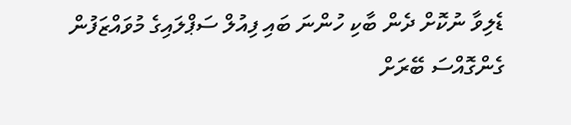ޑެލިވާ ނުކޮށް ދެން ބާކި ހުންނަ ބައި ފިއުލް ސަޕްލައިގެ މުވައްޒަފުން ގެންގޮއްސަ ބޭރަށް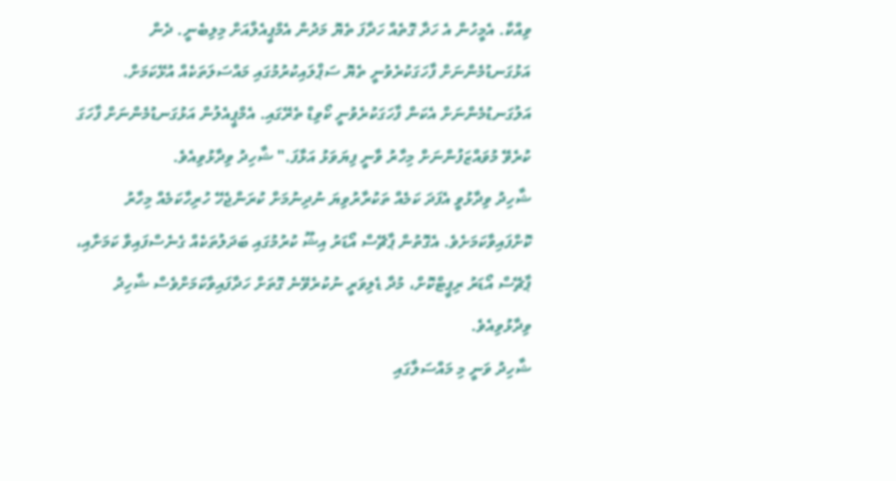ވިއްކާ. އެމީހުން އެ ހަދާ ގޮތެއް ހަދާފަ ތެޔޮ މަދުން އެމްޕީއެލްއަށް މިލިބެނީ. ދެން އަޅުގަނޑުމެންނަށް ފާހަގަކުރެވުނީ ތެޔޮ ސަޕްލައިކުރުމުގައި މައްސަލަތަކެއް އުޅޭކަމަށް. އަލުގަނޑުމެންނަށް އެކަން ފާހަގަކުރެވުނީ ކޯވިޑް ތެރޭގައި. އެމްޕީއެލުން އަޅުގަނޑުމެންނަށް ފާހަގަ ކުރެވޭ މުވައްޒަފުންނަށް މިހާރު ވާނީ ފިޔަވަޅު އަޅާފަ." ޝާހިދު ވިދާޅުވިއެވެ.
ޝާހިދު ވިދާޅުވީ އެފަދަ ކަމެއް ތަކުރާރުވިޔަ ނުދިނުމަށް ކުރަންޖެހޭ ހުރިހާކަމެއް މިހާރު ކޮށްފައިވާކަމަށެވެ. އެގޮތުން ޕާޗޭސް އޯޑަރު އިޝޫ ކުރުމުގައި ބަދަލުތަކެއް ގެނެސްފައިވާ ކަމަށާއި، ޕާޗޭސް އޯޑަރު ރިޕީޓްކޮށް، މުދާ ޑެލިވަރީ ނުކުރެވޭނެ ގޮތަށް ހަދާފައިވާކަމަށްވެސް ޝާހިދު ވިދާޅުވިއެވެ.
ޝާހިދު ވަނީ މި މައްސަލާގައި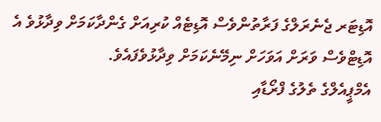އޮޑިޓަރ ޖެނެރަލްގެ ފަރާތުންވެސް އޮޑިޓެއް ކުރިއަށް ގެންދާކަމަށް ވިދާޅުވެ އެ އޮޑިޓްވެސް ވަރަށް އަވަހަށް ނިމޭނެކަމަށް ވިދާޅުވެފައެވެ.
އެމްޕީއެލްގެ ތެލުގެ ފްރޯޑާއި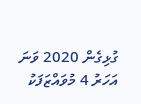ގުޅިގެން 2020 ވަނަ އަހަރު 4 މުވައްޒަފަކު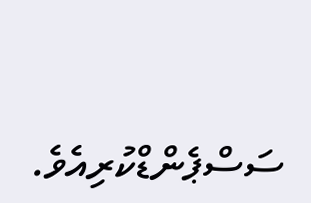ސަސްޕެންޑްކުރިއެވެ.